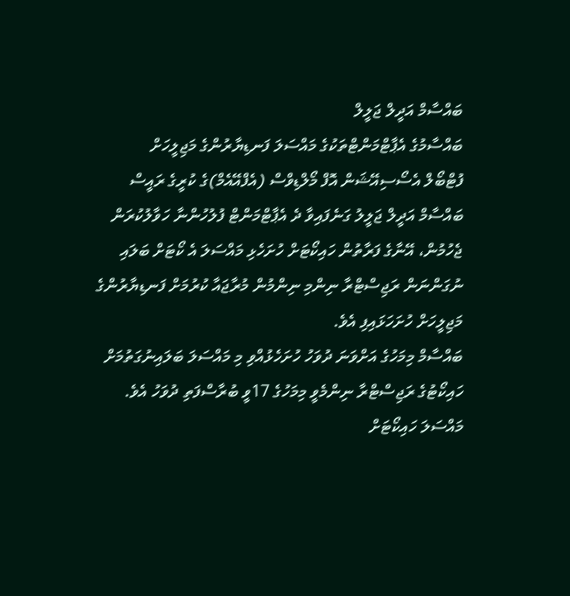ބައްސާމް އަދީލް ޖަލީލް
ބައްސާމުގެ އެޕާޓްމަންޓްތަކުގެ މައްސަލަ ފަނޑިޔާރުންގެ މަޖިލީހަށް
ފުޓްބޯލް އެސޯސިއޭޝަން އޮފް މޯލްޑިވްސް (އެފްއޭއެމް)ގެ ކުރީގެ ރައީސް ބައްސާމް އަދީލް ޖަލީލު ގަނެފައިވާ ދެ އެޕާޓްމަންޓް ފުލުހުންނާ ހަވާލުކުރަން ޖެހުމުން، އޭނާގެ ފަރާތުން ހައިކޯޓަށް ހުށަހެޅި މައްސަލަ އެ ކޯޓަށް ބަލައި ނުގަންނަން ރަޖިސްޓްރާ ނިންމި ނިންމުން މުރާޖައާ ކުރުމަށް ފަނޑިޔާރުންގެ މަޖިލީހަށް ހުށަހަޅައިފި އެވެ.
ބައްސާމް މިމަހުގެ އަށްވަނަ ދުވަހު ހުށަހެޅުއްވި މި މައްސަލަ ބަލައިނުގަތުމަށް ހައިކޯޓުގެ ރަޖިސްޓްރާ ނިންމެވީ މިމަހުގެ 17ވީ ބުރާސްފަތި ދުވަހު އެވެ. މައްސަލަ ހައިކޯޓަށް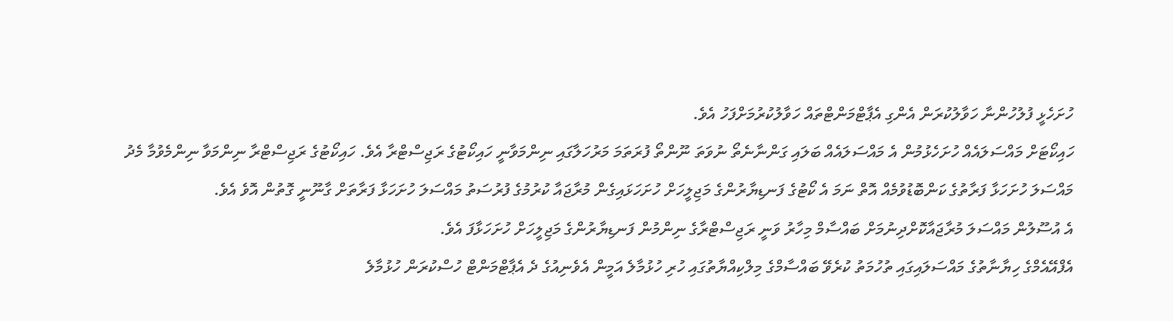ހުށަހެޅީ ފުލުހުންނާ ހަވާލުކުރަން އެންގި އެޕާޓްމަންޓްތައް ހަވާލުކުރުމަށްފަހު އެވެ.
ހައިކޯޓަށް މައްސަލައެއް ހުށަހެޅުމުން އެ މައްސަލައެއް ބަލައި ގަންނާނެތޯ ނުވަތަ ނޫންތޯ ފުރަތަމަ މަރުހަލާގައި ނިންމަވާނީ ހައިކޯޓުގެ ރަޖިސްޓްރާ އެވެ. ހައިކޯޓުގެ ރަޖިސްޓްރާ ނިންމަވާ ނިންމެވުމާ މެދު މައްސަލަ ހުށަހަޅާ ފަރާތުގެ ކަންބޮޑުވުމެއް އޮތް ނަމަ އެ ކޯޓުގެ ފަނޑިޔާރުންގެ މަޖިލީހަށް ހުށަހަޅައިގެން މުރާޖައާ ކުރުމުގެ ފުރުސަތު މައްސަލަ ހުށަހަޅާ ފަރާތަށް ގާނޫނީ ގޮތުން އޮވެ އެވެ.
އެ އުސޫލުން މައްސަލަ މުރާޖައާކޮށްދިނުމަށް ބައްސާމް މިހާރު ވަނީ ރަޖިސްޓްރާގެ ނިންމުން ފަނޑިޔާރުންގެ މަޖިލީހަށް ހުށަހަޅާފަ އެވެ.
އެފްއޭއެމްގެ ހިޔާނާތުގެ މައްސަލައިގައި ތުހުމަތު ކުރެވޭ ބައްސާމްގެ މިލްކިއްޔާތުގައި ހުރި ހުޅުމާލެ އަމީން އެވެނިއުގެ ދެ އެޕާޓްމަންޓް ހުސްކުރަން ހުޅުމާލެ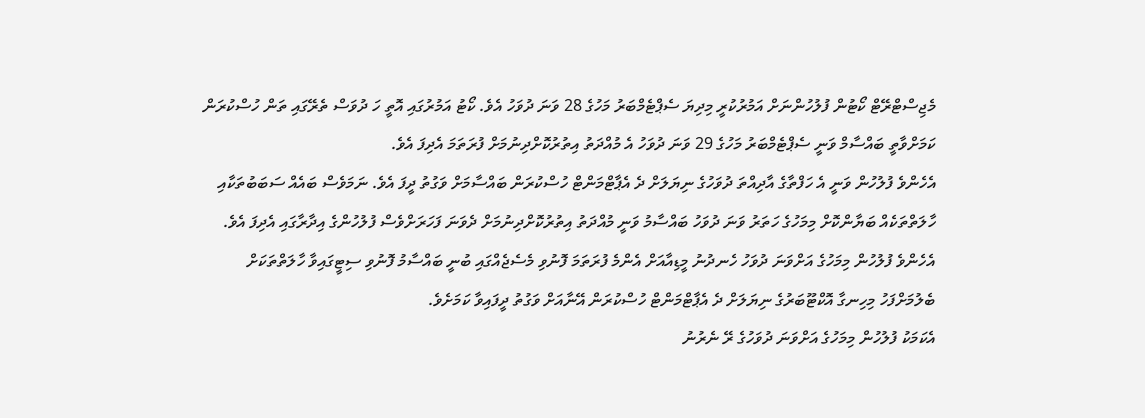މެޖިސްޓްރޭޓް ކޯޓުން ފުލުހުންނަށް އަމުރުކުރީ މިދިޔަ ސެޕްޓެމްބަރު މަހުގެ 28 ވަނަ ދުވަހު އެވެ. ކޯޓު އަމުރުގައި އޮތީ ހަ ދުވަސް ތެރޭގައި ތަން ހުސްކުރަން ކަމަށްވާތީ ބައްސާމް ވަނީ ސެޕްޓެމްބަރު މަހުގެ 29 ވަނަ ދުވަހު އެ މުއްދަތު އިތުރުކޮށްދިނުމަށް ފުރަތަމަ އެދިފަ އެވެ.
އެހެންވެ ފުލުހުން ވަނީ އެ ހަފްތާގެ އާދިއްތަ ދުވަހުގެ ނިޔަލަށް ދެ އެޕާޓްމަންޓް ހުސްކުރަން ބައްސާމަށް ވަގުތު ދީފަ އެވެ. ނަމަވެސް ބައެއް ސަބަބުތަކާއި ހާލަތްތަކެއް ބަޔާންކޮށް މިމަހުގެ ހަތަރު ވަނަ ދުވަހު ބައްސާމު ވަނީ މުއްދަތު އިތުރުކޮށްދިނުމަށް ދެވަނަ ފަހަރަށްވެސް ފުލުހުންގެ އިދާރާގައި އެދިފަ އެވެ. އެހެންވެ ފުލުހުން މިމަހުގެ އަށްވަނަ ދުވަހު ހެނދުނު މީޑިއާއަށް އެންމެ ފުރަތަމަ ފޮނުވި މެސެޖެއްގައި ބުނީ ބައްސާމު ފޮނުވި ސިޓީގައިވާ ހާލަތްތަކަށް ބެލުމަށްފަހު މިހިނގާ އޮކްޓޫބަރުގެ ނިޔަލަށް ދެ އެޕާޓްމަންޓް ހުސްކުރަން އޭނާއަށް ވަގުތު ދީފައިވާ ކަމަށެވެ.
އެކަމަކު ފުލުހުން މިމަހުގެ އަށްވަނަ ދުވަހުގެ ރޭ ނެރުނު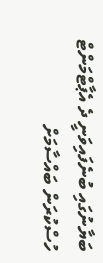ބަޔާނުގައި ބުނެފައިވަނީ ދެ އެޕާޓްމަންޓް ހުސްކުރަން ބައްސާމަށް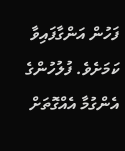ފަހުން އަންގާފައިވާ ކަމަށެވެ. ފުލުހުންގެ އެންގުމާ އެއްގޮތަށް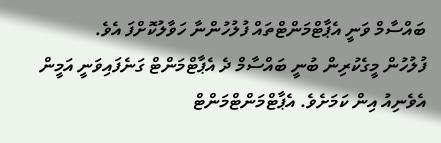ބައްސާމް ވަނީ އެޕާޓްމަންޓްތައް ފުލުހުންނާ ހަވާލުކޮށްފަ އެވެ.
ފުލުހުން މީގެކުރިން ބުނީ ބައްސާމް ދެ އެޕާޓްމަންޓް ގަނެފައިވަނީ އަމީން އެވެނިއު އިން ކަމަށެވެ. އެޕާޓްމަންޓްމަންޓް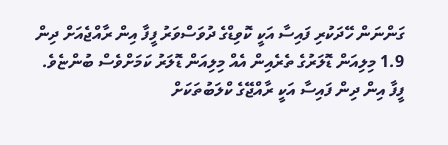ގަންނަން ހޭދަކުރި ފައިސާ އަކީ ކޮވިޑްގެ ދުވަސްވަރު ފީފާ އިން ރާއްޖެއަށް ދިން 1.9 މިލިއަން ޑޮލަރުގެ ތެރެއިން އެއް މިލިއަން ޑޮލަރު ކަމަށްވެސް ބުންޏެވެ. ފީފާ އިން ދިން ފައިސާ އަކީ ރާއްޖޭގެ ކްލަބުތަކަށް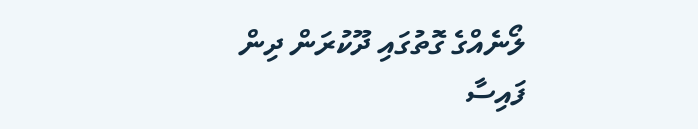ލޯނެއްގެ ގޮތުގައި ދޫކުރަން ދިން ފައިސާ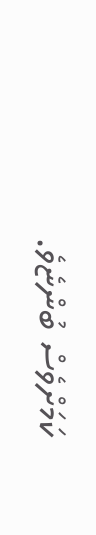ކަމަށްވެސް ބުންޏެވެ.